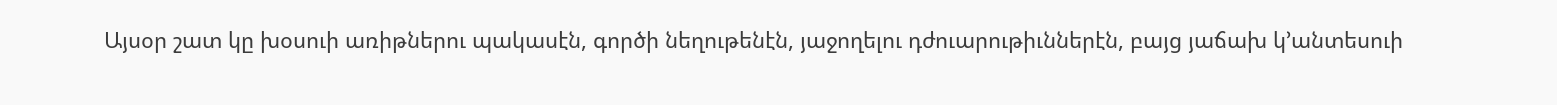Այսօր շատ կը խօսուի առիթներու պակասէն, գործի նեղութենէն, յաջողելու դժուարութիւններէն, բայց յաճախ կ’անտեսուի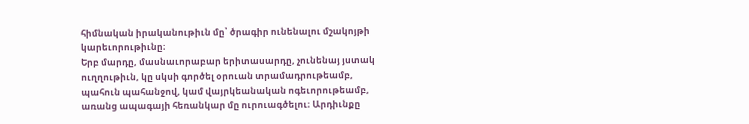հիմնական իրականութիւն մը՝ ծրագիր ունենալու մշակոյթի կարեւորութիւնը։
Երբ մարդը, մասնաւորաբար երիտասարդը, չունենայ յստակ ուղղութիւն, կը սկսի գործել օրուան տրամադրութեամբ, պահուն պահանջով, կամ վայրկեանական ոգեւորութեամբ, առանց ապագայի հեռանկար մը ուրուագծելու։ Արդիւնքը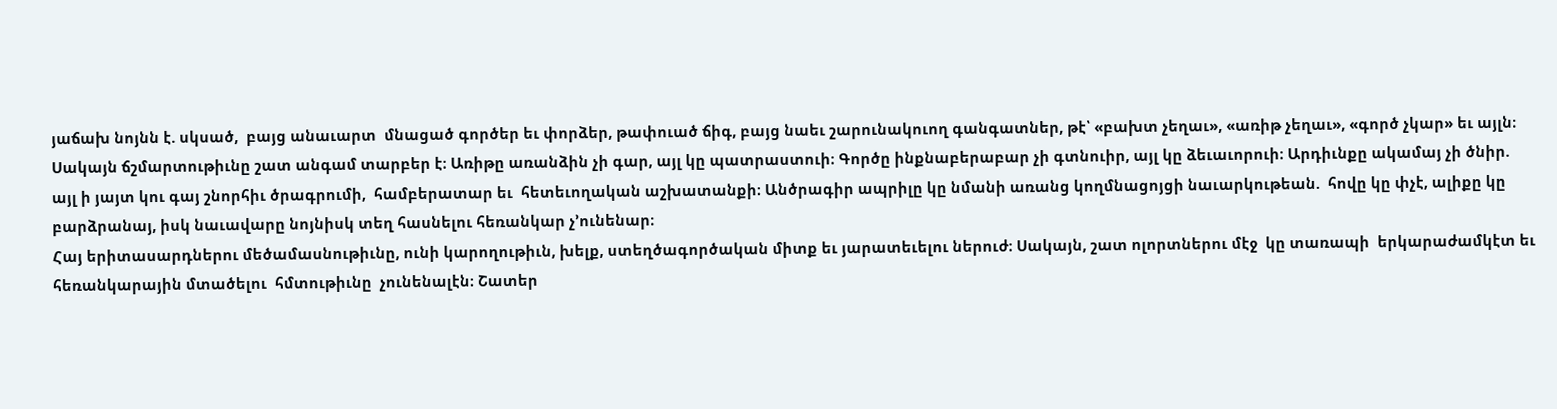յաճախ նոյնն է. սկսած,  բայց անաւարտ  մնացած գործեր եւ փորձեր, թափուած ճիգ, բայց նաեւ շարունակուող գանգատներ, թէ՝ «բախտ չեղաւ», «առիթ չեղաւ», «գործ չկար» եւ այլն։
Սակայն ճշմարտութիւնը շատ անգամ տարբեր է։ Առիթը առանձին չի գար, այլ կը պատրաստուի։ Գործը ինքնաբերաբար չի գտնուիր, այլ կը ձեւաւորուի։ Արդիւնքը ակամայ չի ծնիր. այլ ի յայտ կու գայ շնորհիւ ծրագրումի,  համբերատար եւ  հետեւողական աշխատանքի։ Անծրագիր ապրիլը կը նմանի առանց կողմնացոյցի նաւարկութեան.  հովը կը փչէ, ալիքը կը բարձրանայ, իսկ նաւավարը նոյնիսկ տեղ հասնելու հեռանկար չ’ունենար։
Հայ երիտասարդներու մեծամասնութիւնը, ունի կարողութիւն, խելք, ստեղծագործական միտք եւ յարատեւելու ներուժ։ Սակայն, շատ ոլորտներու մէջ  կը տառապի  երկարաժամկէտ եւ հեռանկարային մտածելու  հմտութիւնը  չունենալէն։ Շատեր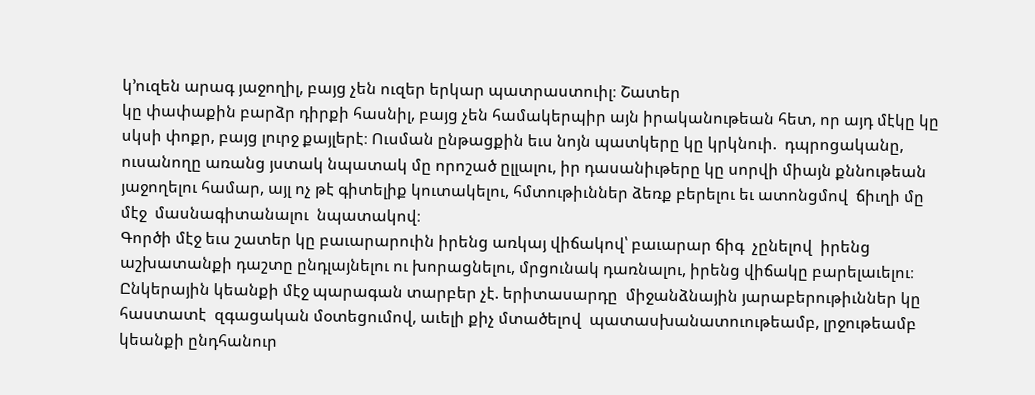կ’ուզեն արագ յաջողիլ, բայց չեն ուզեր երկար պատրաստուիլ։ Շատեր
կը փափաքին բարձր դիրքի հասնիլ, բայց չեն համակերպիր այն իրականութեան հետ, որ այդ մէկը կը սկսի փոքր, բայց լուրջ քայլերէ։ Ուսման ընթացքին եւս նոյն պատկերը կը կրկնուի.  դպրոցականը, ուսանողը առանց յստակ նպատակ մը որոշած ըլլալու, իր դասանիւթերը կը սորվի միայն քննութեան յաջողելու համար, այլ ոչ թէ գիտելիք կուտակելու, հմտութիւններ ձեռք բերելու եւ ատոնցմով  ճիւղի մը մէջ  մասնագիտանալու  նպատակով։
Գործի մէջ եւս շատեր կը բաւարարուին իրենց առկայ վիճակով՝ բաւարար ճիգ  չընելով  իրենց աշխատանքի դաշտը ընդլայնելու ու խորացնելու, մրցունակ դառնալու, իրենց վիճակը բարելաւելու։
Ընկերային կեանքի մէջ պարագան տարբեր չէ. երիտասարդը  միջանձնային յարաբերութիւններ կը հաստատէ  զգացական մօտեցումով, աւելի քիչ մտածելով  պատասխանատուութեամբ, լրջութեամբ կեանքի ընդհանուր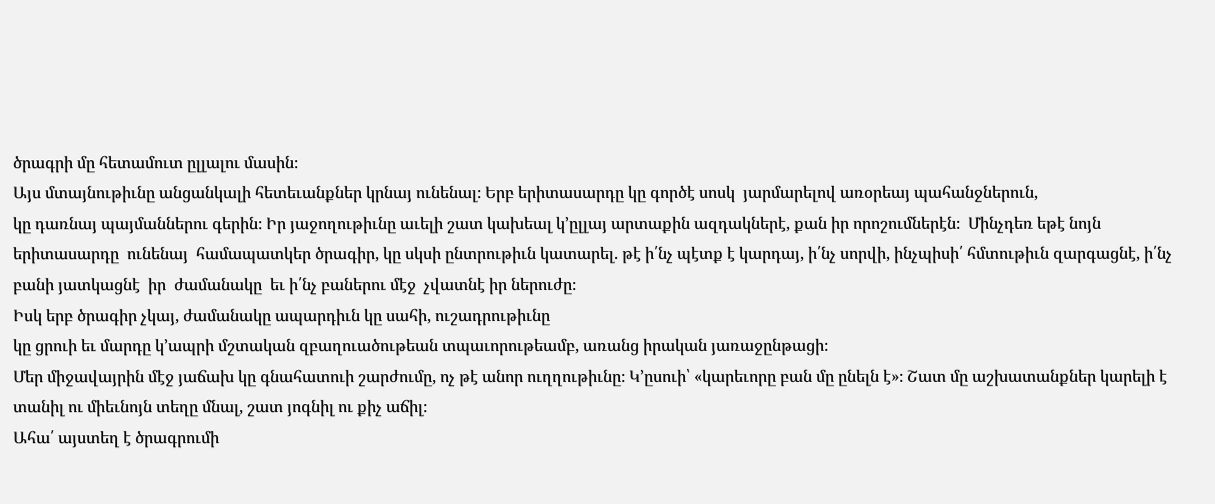ծրագրի մը հետամուտ ըլլալու մասին։
Այս մտայնութիւնը անցանկալի հետեւանքներ կրնայ ունենալ։ Երբ երիտասարդը կը գործէ սոսկ  յարմարելով առօրեայ պահանջներուն,
կը դառնայ պայմաններու գերին։ Իր յաջողութիւնը աւելի շատ կախեալ կ’ըլլայ արտաքին ազդակներէ, քան իր որոշումներէն։  Մինչդեռ եթէ նոյն երիտասարդը  ունենայ  համապատկեր ծրագիր, կը սկսի ընտրութիւն կատարել. թէ ի՛նչ պէտք է կարդայ, ի՛նչ սորվի, ինչպիսի՛ հմտութիւն զարգացնէ, ի՛նչ բանի յատկացնէ  իր  ժամանակը  եւ ի՛նչ բաներու մէջ  չվատնէ իր ներուժը։
Իսկ երբ ծրագիր չկայ, ժամանակը ապարդիւն կը սահի, ուշադրութիւնը
կը ցրուի եւ մարդը կ’ապրի մշտական զբաղուածութեան տպաւորութեամբ, առանց իրական յառաջընթացի։
Մեր միջավայրին մէջ յաճախ կը գնահատուի շարժումը, ոչ թէ անոր ուղղութիւնը։ Կ’ըսուի՝ «կարեւորը բան մը ընելն է»։ Շատ մը աշխատանքներ կարելի է տանիլ ու միեւնոյն տեղը մնալ, շատ յոգնիլ ու քիչ աճիլ։
Ահա՛ այստեղ է ծրագրումի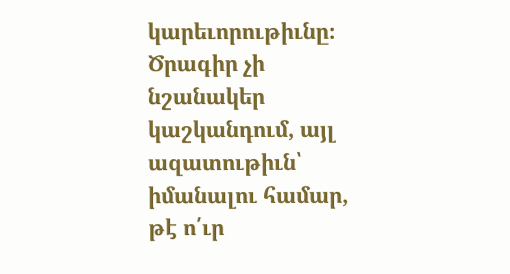կարեւորութիւնը։ Ծրագիր չի նշանակեր կաշկանդում, այլ ազատութիւն՝ իմանալու համար, թէ ո՛ւր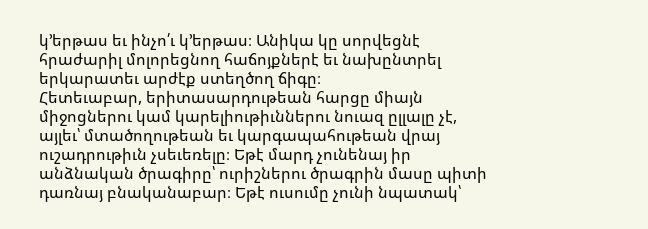կ’երթաս եւ ինչո՛ւ կ’երթաս։ Անիկա կը սորվեցնէ հրաժարիլ մոլորեցնող հաճոյքներէ եւ նախընտրել երկարատեւ արժէք ստեղծող ճիգը։
Հետեւաբար, երիտասարդութեան հարցը միայն միջոցներու կամ կարելիութիւններու նուազ ըլլալը չէ, այլեւ՝ մտածողութեան եւ կարգապահութեան վրայ ուշադրութիւն չսեւեռելը։ Եթէ մարդ չունենայ իր անձնական ծրագիրը՝ ուրիշներու ծրագրին մասը պիտի դառնայ բնականաբար։ Եթէ ուսումը չունի նպատակ՝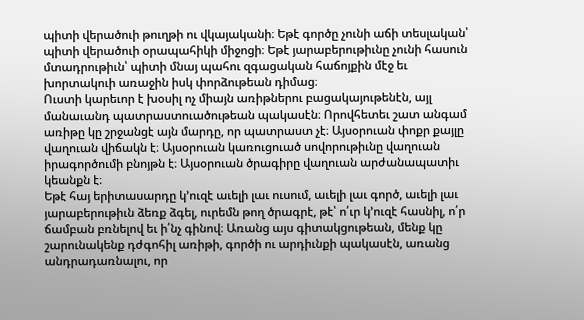պիտի վերածուի թուղթի ու վկայականի։ Եթէ գործը չունի աճի տեսլական՝ պիտի վերածուի օրապահիկի միջոցի։ Եթէ յարաբերութիւնը չունի հասուն մտադրութիւն՝ պիտի մնայ պահու զգացական հաճոյքին մէջ եւ խորտակուի առաջին իսկ փորձութեան դիմաց։
Ուստի կարեւոր է խօսիլ ոչ միայն առիթներու բացակայութենէն, այլ մանաւանդ պատրաստուածութեան պակասէն։ Որովհետեւ շատ անգամ առիթը կը շրջանցէ այն մարդը, որ պատրաստ չէ։ Այսօրուան փոքր քայլը վաղուան վիճակն է։ Այսօրուան կառուցուած սովորութիւնը վաղուան իրագործումի բնոյթն է։ Այսօրուան ծրագիրը վաղուան արժանապատիւ կեանքն է։
Եթէ հայ երիտասարդը կ’ուզէ աւելի լաւ ուսում, աւելի լաւ գործ, աւելի լաւ յարաբերութիւն ձեռք ձգել, ուրեմն թող ծրագրէ, թէ՝ ո՛ւր կ’ուզէ հասնիլ, ո՛ր ճամբան բռնելով եւ ի՛նչ գինով։ Առանց այս գիտակցութեան, մենք կը շարունակենք դժգոհիլ առիթի, գործի ու արդիւնքի պակասէն, առանց անդրադառնալու, որ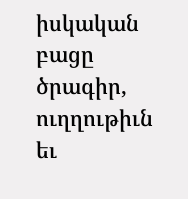իսկական բացը ծրագիր, ուղղութիւն եւ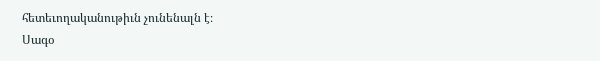հետեւողականութիւն չունենալն է։
Սագօ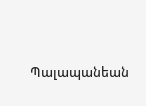Պալապանեան